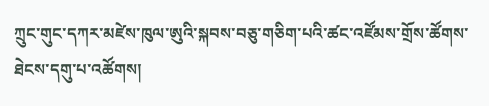ཀྲུང་གུང་དཀར་མཛེས་ཁུལ་ཨུའི་སྐབས་བཅུ་གཅིག་པའི་ཚང་འཛོམས་གྲོས་ཚོགས་ཐེངས་དགུ་པ་འཚོགས།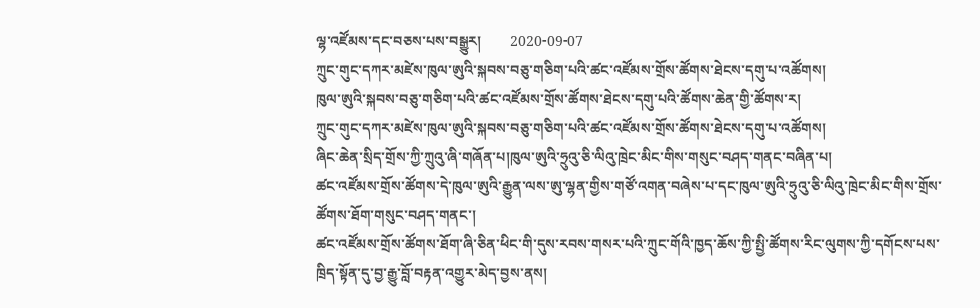ལྷ་འཛོམས་དང་བཅས་པས་བསྒྱུར།        2020-09-07
ཀྲུང་གུང་དཀར་མཛེས་ཁུལ་ཨུའི་སྐབས་བཅུ་གཅིག་པའི་ཚང་འཛོམས་གྲོས་ཚོགས་ཐེངས་དགུ་པ་འཚོགས།
ཁུལ་ཨུའི་སྐབས་བཅུ་གཅིག་པའི་ཚང་འཛོམས་གྲོས་ཚོགས་ཐེངས་དགུ་པའི་ཚོགས་ཆེན་གྱི་ཚོགས་ར།
ཀྲུང་གུང་དཀར་མཛེས་ཁུལ་ཨུའི་སྐབས་བཅུ་གཅིག་པའི་ཚང་འཛོམས་གྲོས་ཚོགས་ཐེངས་དགུ་པ་འཚོགས།
ཞིང་ཆེན་སྲིད་གྲོས་ཀྱི་ཀྲུའུ་ཞི་གཞོན་པ།ཁུལ་ཨུའི་ཧྲུའུ་ཅི་ལིའུ་ཁྲེང་མིང་གིས་གསུང་བཤད་གནང་བཞིན་པ།
ཚང་འཛོམས་གྲོས་ཚོགས་དེ་ཁུལ་ཨུའི་རྒྱུན་ལས་ཨུ་ལྷན་གྱིས་གཙོ་འགན་བཞེས་པ་དང་ཁུལ་ཨུའི་ཧྲུའུ་ཅི་ལིའུ་ཁྲེང་མིང་གིས་གྲོས་ཚོགས་ཐོག་གསུང་བཤད་གནང་།
ཚང་འཛོམས་གྲོས་ཚོགས་ཐོག་ཞི་ཅིན་ཕིང་གི་དུས་རབས་གསར་པའི་ཀྲུང་གོའི་ཁྱད་ཆོས་ཀྱི་སྤྱི་ཚོགས་རིང་ལུགས་ཀྱི་དགོངས་པས་ཁྲིད་སྟོན་དུ་བྱ་རྒྱུ་བློ་བརྟན་འགྱུར་མེད་བྱས་ནས།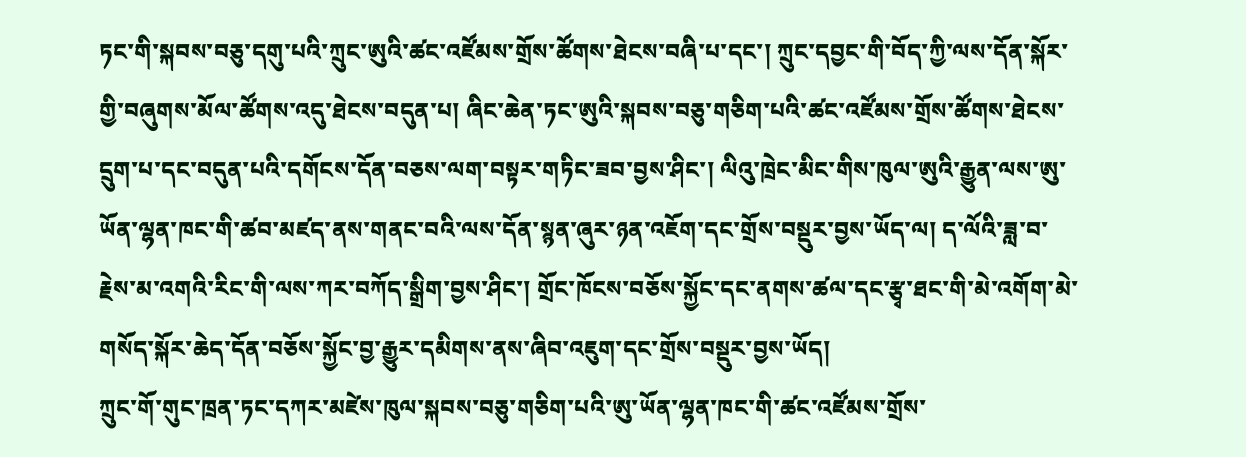ཏང་གི་སྐབས་བཅུ་དགུ་པའི་ཀྲུང་ཨུའི་ཚང་འཛོམས་གྲོས་ཚོགས་ཐེངས་བཞི་པ་དང་། ཀྲུང་དབྱང་གི་བོད་ཀྱི་ལས་དོན་སྐོར་གྱི་བཞུགས་མོལ་ཚོགས་འདུ་ཐེངས་བདུན་པ། ཞིང་ཆེན་ཏང་ཨུའི་སྐབས་བཅུ་གཅིག་པའི་ཚང་འཛོམས་གྲོས་ཚོགས་ཐེངས་དྲུག་པ་དང་བདུན་པའི་དགོངས་དོན་བཅས་ལག་བསྟར་གཏིང་ཟབ་བྱས་ཤིང་། ལིའུ་ཁྲེང་མིང་གིས་ཁུལ་ཨུའི་རྒྱུན་ལས་ཨུ་ཡོན་ལྷན་ཁང་གི་ཚབ་མཛད་ནས་གནང་བའི་ལས་དོན་སྙན་ཞུར་ཉན་འཇོག་དང་གྲོས་བསྡུར་བྱས་ཡོད་ལ། ད་ལོའི་ཟླ་བ་རྗེས་མ་འགའི་རིང་གི་ལས་ཀར་བཀོད་སྒྲིག་བྱས་ཤིང་། གྲོང་ཁོངས་བཅོས་སྐྱོང་དང་ནགས་ཚལ་དང་རྩྭ་ཐང་གི་མེ་འགོག་མེ་གསོད་སྐོར་ཆེད་དོན་བཅོས་སྐྱོང་བྱ་རྒྱུར་དམིགས་ནས་ཞིབ་འཇུག་དང་གྲོས་བསྡུར་བྱས་ཡོད།
ཀྲུང་གོ་གུང་ཁྲན་ཏང་དཀར་མཛེས་ཁུལ་སྐབས་བཅུ་གཅིག་པའི་ཨུ་ཡོན་ལྷན་ཁང་གི་ཚང་འཛོམས་གྲོས་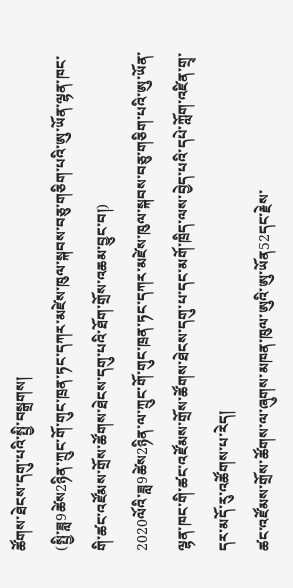ཚོགས་ཐེངས་དགུ་པའི་སྤྱི་བསྒྲགས།
(སྤྱི་ཟླ9ཚེས2ཉིན་ཀྲུང་གོ་གུང་ཁྲན་ཏང་དཀར་མཛེས་ཁུལ་སྐབས་བཅུ་གཅིག་པའི་ཨུ་ཡོན་ལྷན་ཁང་གི་ཚང་འཛོམས་གྲོས་ཚོགས་ཐེངས་དགུ་པའི་ཐོག་གྲོས་འཆམ་བྱུང་བ།)
2020ལོའི་ཟླ9ཚེས2ཉིན་ལ་ཀྲུང་གོ་གུང་ཁྲན་ཏང་དཀར་མཛེས་ཁུལ་སྐབས་བཅུ་གཅིག་པའི་ཨུ་ཡོན་ལྷན་ཁང་གི་ཚང་འཛོམས་གྲོས་ཚོགས་ཐེངས་དགུ་པ་དང་མགོ་ཁྲིད་ལས་བྱེད་པའི་དཔེ་ཀློག་འཛིན་གྲྭ་དར་མདོ་རུ་འཚོགས་པ་རེད།
ཚང་འཛོམས་གྲོས་ཚོགས་ལ་ཞུགས་མཁན་ཁུལ་ཨུའི་ཨུ་ཡོན52དང་རྗེས་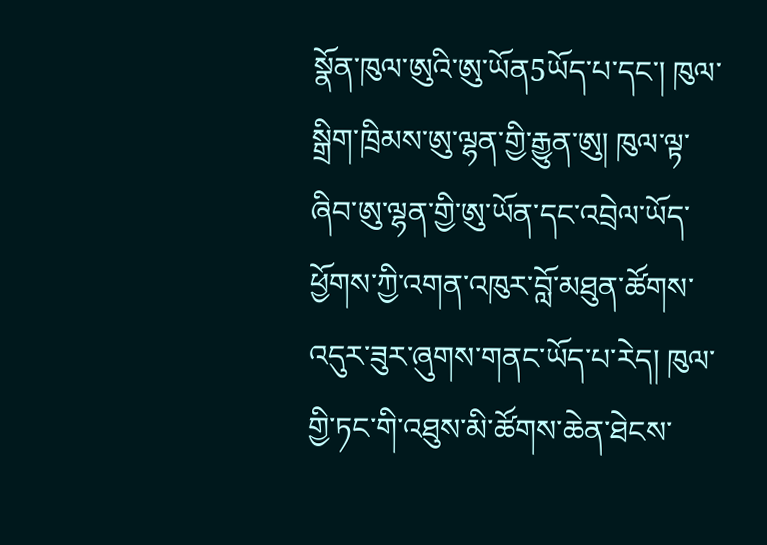སྣོན་ཁུལ་ཨུའི་ཨུ་ཡོན5ཡོད་པ་དང་། ཁུལ་སྒྲིག་ཁྲིམས་ཨུ་ལྷན་གྱི་རྒྱུན་ཨུ། ཁུལ་ལྟ་ཞིབ་ཨུ་ལྷན་གྱི་ཨུ་ཡོན་དང་འབྲེལ་ཡོད་ཕྱོགས་ཀྱི་འགན་འཁུར་བློ་མཐུན་ཚོགས་འདུར་ཟུར་ཞུགས་གནང་ཡོད་པ་རེད། ཁུལ་གྱི་ཏང་གི་འཐུས་མི་ཚོགས་ཆེན་ཐེངས་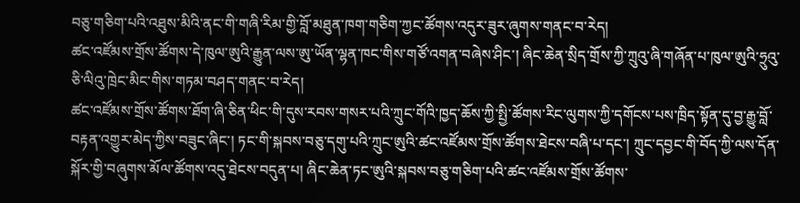བཅུ་གཅིག་པའི་འཐུས་མིའི་ནང་གི་གཞི་རིམ་གྱི་བློ་མཐུན་ཁག་གཅིག་ཀྱང་ཚོགས་འདུར་ཟུར་ཞུགས་གནང་བ་རེད།
ཚང་འཛོམས་གྲོས་ཚོགས་དེ་ཁུལ་ཨུའི་རྒྱུན་ལས་ཨུ་ཡོན་ལྷན་ཁང་གིས་གཙོ་འགན་བཞེས་ཤིང་། ཞིང་ཆེན་སྲིད་གྲོས་ཀྱི་ཀྲུའུ་ཞི་གཞོན་པ་ཁུལ་ཨུའི་ཧྲུའུ་ཅི་ལིའུ་ཁྲེང་མིང་གིས་གཏམ་བཤད་གནང་བ་རེད།
ཚང་འཛོམས་གྲོས་ཚོགས་ཐོག་ཞི་ཅིན་ཕིང་གི་དུས་རབས་གསར་པའི་ཀྲུང་གོའི་ཁྱད་ཆོས་ཀྱི་སྤྱི་ཚོགས་རིང་ལུགས་ཀྱི་དགོངས་པས་ཁྲིད་སྟོན་དུ་བྱ་རྒྱུ་བློ་བརྟན་འགྱུར་མེད་ཀྱིས་བཟུང་ཞིང་། ཏང་གི་སྐབས་བཅུ་དགུ་པའི་ཀྲུང་ཨུའི་ཚང་འཛོམས་གྲོས་ཚོགས་ཐེངས་བཞི་པ་དང་། ཀྲུང་དབྱང་གི་བོད་ཀྱི་ལས་དོན་སྐོར་གྱི་བཞུགས་མོལ་ཚོགས་འདུ་ཐེངས་བདུན་པ། ཞིང་ཆེན་ཏང་ཨུའི་སྐབས་བཅུ་གཅིག་པའི་ཚང་འཛོམས་གྲོས་ཚོགས་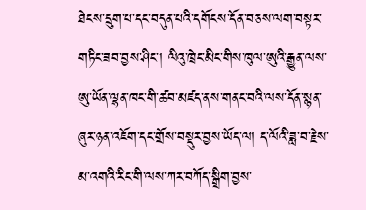ཐེངས་དྲུག་པ་དང་བདུན་པའི་དགོངས་དོན་བཅས་ལག་བསྟར་གཏིང་ཟབ་བྱས་ཤིང་། ལིའུ་ཁྲེང་མིང་གིས་ཁུལ་ཨུའི་རྒྱུན་ལས་ཨུ་ཡོན་ལྷན་ཁང་གི་ཚབ་མཛད་ནས་གནང་བའི་ལས་དོན་སྙན་ཞུར་ཉན་འཇོག་དང་གྲོས་བསྡུར་བྱས་ཡོད་ལ། ད་ལོའི་ཟླ་བ་རྗེས་མ་འགའི་རིང་གི་ལས་ཀར་བཀོད་སྒྲིག་བྱས་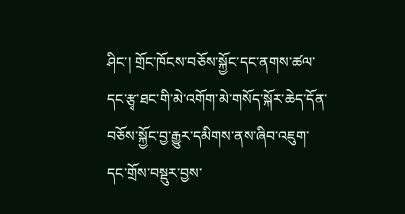ཤིང་། གྲོང་ཁོངས་བཅོས་སྐྱོང་དང་ནགས་ཚལ་དང་རྩྭ་ཐང་གི་མེ་འགོག་མེ་གསོད་སྐོར་ཆེད་དོན་བཅོས་སྐྱོང་བྱ་རྒྱུར་དམིགས་ནས་ཞིབ་འཇུག་དང་གྲོས་བསྡུར་བྱས་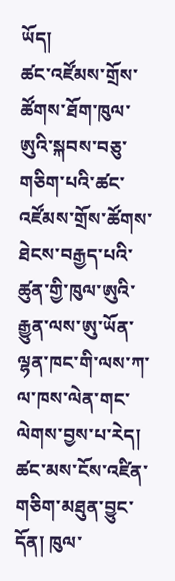ཡོད།
ཚང་འཛོམས་གྲོས་ཚོགས་ཐོག་ཁུལ་ཨུའི་སྐབས་བཅུ་གཅིག་པའི་ཚང་འཛོམས་གྲོས་ཚོགས་ཐེངས་བརྒྱད་པའི་ཚུན་གྱི་ཁུལ་ཨུའི་རྒྱུན་ལས་ཨུ་ཡོན་ལྷན་ཁང་གི་ལས་ཀ་ལ་ཁས་ལེན་གང་ལེགས་བྱས་པ་རེད། ཚང་མས་ངོས་འཛིན་གཅིག་མཐུན་བྱུང་དོན། ཁུལ་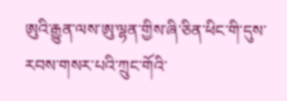ཨུའི་རྒྱུན་ལས་ཨུ་ལྷན་གྱིས་ཞི་ཅིན་ཕིང་གི་དུས་རབས་གསར་པའི་ཀྲུང་གོའི་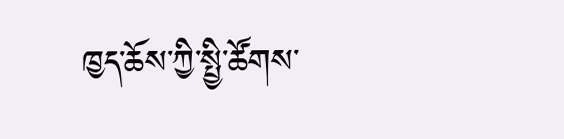ཁྱད་ཆོས་ཀྱི་སྤྱི་ཚོགས་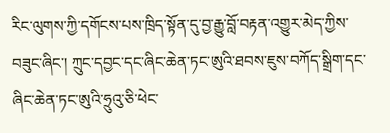རིང་ལུགས་ཀྱི་དགོངས་པས་ཁྲིད་སྟོན་དུ་བྱ་རྒྱུ་བློ་བརྟན་འགྱུར་མེད་ཀྱིས་བཟུང་ཞིང་། ཀྲུང་དབྱང་དང་ཞིང་ཆེན་ཏང་ཨུའི་ཐབས་ཇུས་བཀོད་སྒྲིག་དང་ཞིང་ཆེན་ཏང་ཨུའི་ཧྲུའུ་ཅི་ཕེང་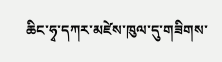ཆིང་ཧྭ་དཀར་མཛེས་ཁུལ་དུ་གཟིགས་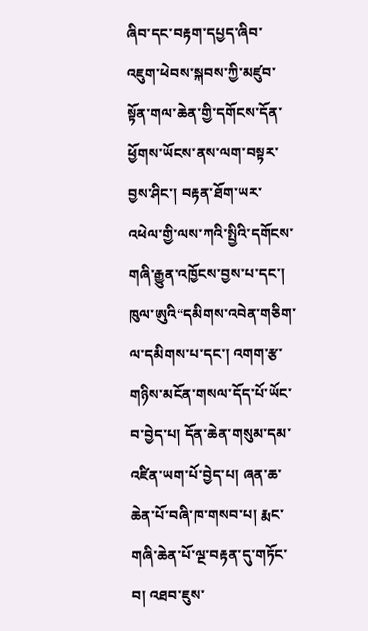ཞིབ་དང་བརྟག་དཔྱད་ཞིབ་འཇུག་ཕེབས་སྐབས་ཀྱི་མཛུབ་སྟོན་གལ་ཆེན་གྱི་དགོངས་དོན་ཕྱོགས་ཡོངས་ནས་ལག་བསྟར་བྱས་ཤིང་། བརྟན་ཐོག་ཡར་འཕེལ་གྱི་ལས་ཀའི་སྤྱིའི་དགོངས་གཞི་རྒྱུན་འཁྱོངས་བྱས་པ་དང་། ཁུལ་ཨུའི“དམིགས་འབེན་གཅིག་ལ་དམིགས་པ་དང་། འགག་རྩ་གཉིས་མངོན་གསལ་དོད་པོ་ཡོང་བ་བྱེད་པ། དོན་ཆེན་གསུམ་དམ་འཛིན་ཡག་པོ་བྱེད་པ། ཞན་ཆ་ཆེན་པོ་བཞི་ཁ་གསབ་པ། རྨང་གཞི་ཆེན་པོ་ལྔ་བརྟན་དུ་གཏོང་བ། འཐབ་ཇུས་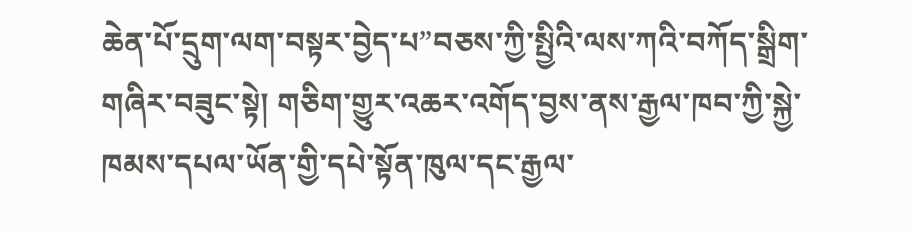ཆེན་པོ་དྲུག་ལག་བསྟར་བྱེད་པ”བཅས་ཀྱི་སྤྱིའི་ལས་ཀའི་བཀོད་སྒྲིག་གཞིར་བཟུང་སྟེ། གཅིག་གྱུར་འཆར་འགོད་བྱས་ནས་རྒྱལ་ཁབ་ཀྱི་སྐྱེ་ཁམས་དཔལ་ཡོན་གྱི་དཔེ་སྟོན་ཁུལ་དང་རྒྱལ་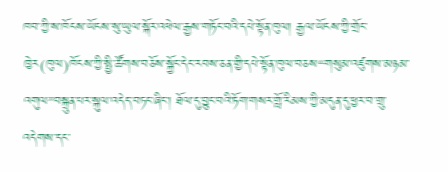ཁབ་ཀྱི་ས་ཁོངས་ཡོངས་སུ་ཡུལ་སྐོར་འཕེལ་རྒྱས་གཏོང་བའི་དཔེ་སྟོན་ཁུལ། རྒྱལ་ཡོངས་ཀྱི་གྲོང་ཁྱེར(ཁུལ)ཁོངས་ཀྱི་སྤྱི་ཚོགས་བཅོས་སྐྱོང་དེང་རབས་ཅན་གྱི་དཔེ་སྟོན་ཁུལ་བཅས“གསུམ་འཛུགས་མཉམ་འགུལ”བསྐྲུན་པར་སྐུལ་འདེད་བཏང་ཞིང་། ཐོལ་དུ་བྱུང་བའི་ཏོག་གསར་གློ་རིམས་ཀྱི་མདུན་དུ་ཕྱར་བ་གྲུ་འདེགས་དང་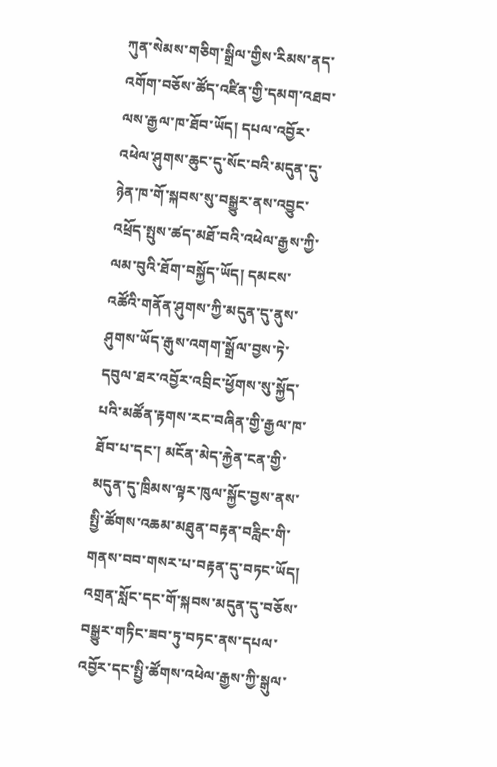ཀུན་སེམས་གཅིག་སྒྲིལ་གྱིས་རིམས་ནད་འགོག་བཅོས་ཚོད་འཛིན་གྱི་དམག་འཐབ་ལས་རྒྱལ་ཁ་ཐོབ་ཡོད། དཔལ་འབྱོར་འཕེལ་ཤུགས་ཆུང་དུ་སོང་བའི་མདུན་དུ་ཉེན་ཁ་གོ་སྐབས་སུ་བསྒྱུར་ནས་འབྱུང་འཕྲོད་སྤུས་ཚད་མཐོ་བའི་འཕེལ་རྒྱས་ཀྱི་ལམ་བུའི་ཐོག་བསྐྱོད་ཡོད། དམངས་འཚོའི་གནོན་ཤུགས་ཀྱི་མདུན་དུ་ནུས་ཤུགས་ཡོད་རྒུས་འགག་སྒྲོལ་བྱས་ཏེ་དབུལ་ཐར་འབྱོར་འབྲིང་ཕྱོགས་སུ་སྐྱོད་པའི་མཚོན་རྟགས་རང་བཞིན་གྱི་རྒྱལ་ཁ་ཐོབ་པ་དང་། མངོན་མེད་རྐྱེན་ངན་གྱི་མདུན་དུ་ཁྲིམས་ལྟར་ཁུལ་སྐྱོང་བྱས་ནས་སྤྱི་ཚོགས་འཆམ་མཐུན་བརྟན་བརླིང་གི་གནས་བབ་གསར་པ་བརྟན་དུ་བཏང་ཡོད། འགྲན་སློང་དང་གོ་སྐབས་མདུན་དུ་བཅོས་བསྒྱུར་གཏིང་ཟབ་ཏུ་བཏང་ནས་དཔལ་འབྱོར་དང་སྤྱི་ཚོགས་འཕེལ་རྒྱས་ཀྱི་སྒུལ་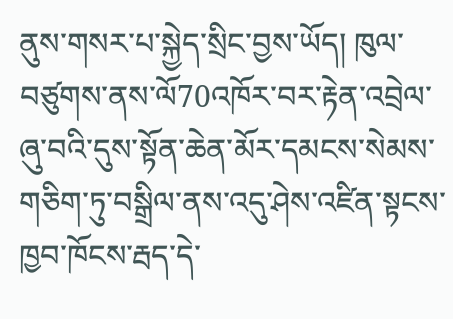ནུས་གསར་པ་སྐྱེད་སྲིང་བྱས་ཡོད། ཁུལ་བཙུགས་ནས་ལོ70འཁོར་བར་རྟེན་འབྲེལ་ཞུ་བའི་དུས་སྟོན་ཆེན་མོར་དམངས་སེམས་གཅིག་ཏུ་བསྒྲིལ་ནས་འདུ་ཤེས་འཛིན་སྟངས་ཁྱབ་ཁོངས་རྦད་དེ་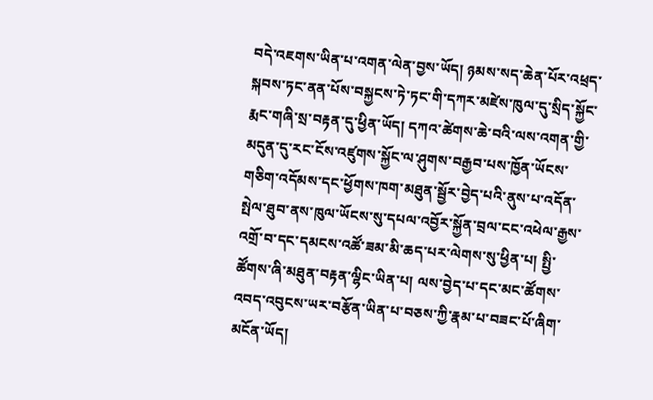བདེ་འཇགས་ཡིན་པ་འགན་ལེན་བྱས་ཡོད། ཉམས་སད་ཆེན་པོར་འཕྲད་སྐབས་ཏང་ནན་པོས་བསྐྱངས་ཏེ་ཏང་གི་དཀར་མཛེས་ཁུལ་དུ་སྲིད་སྐྱོང་རྨང་གཞི་སྲ་བརྟན་དུ་ཕྱིན་ཡོད། དཀའ་ཚེགས་ཆེ་བའི་ལས་འགན་གྱི་མདུན་དུ་རང་ངོས་འཛུགས་སྐྱོང་ལ་ཤུགས་བརྒྱབ་པས་ཁྱོན་ཡོངས་གཅིག་འདོམས་དང་ཕྱོགས་ཁག་མཐུན་སྦྱོར་བྱེད་པའི་ནུས་པ་འདོན་སྤེལ་ཐུབ་ནས་ཁུལ་ཡོངས་སུ་དཔལ་འབྱོར་སྐྱོན་བྲལ་ངང་འཕེལ་རྒྱས་འགྲོ་བ་དང་དམངས་འཚོ་ཟམ་མི་ཆད་པར་ལེགས་སུ་ཕྱིན་པ། སྤྱི་ཚོགས་ཞི་མཐུན་བརྟན་ལྷིང་ཡིན་པ། ལས་བྱེད་པ་དང་མང་ཚོགས་འབད་འབུངས་ཡར་བརྩོན་ཡིན་པ་བཅས་ཀྱི་རྣམ་པ་བཟང་པོ་ཞིག་མངོན་ཡོད།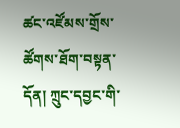ཚང་འཛོམས་གྲོས་ཚོགས་ཐོག་བསྟན་དོན། ཀྲུང་དབྱང་གི་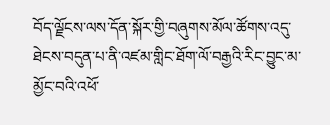བོད་ལྗོངས་ལས་དོན་སྐོར་གྱི་བཞུགས་མོལ་ཚོགས་འདུ་ཐེངས་བདུན་པ་ནི་འཛམ་གླིང་ཐོག་ལོ་བརྒྱའི་རིང་བྱུང་མ་མྱོང་བའི་འཕོ་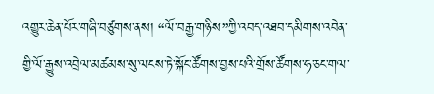འགྱུར་ཆེན་པོར་གཞི་བཙུགས་ནས། “ལོ་བརྒྱ་གཉིས”ཀྱི་འབད་འཐབ་དམིགས་འབེན་གྱི་ལོ་རྒྱུས་འབྲེལ་མཚམས་སུ་ལངས་ཏེ་སྐོང་ཚོགས་བྱས་པའི་གྲོས་ཚོགས་ཧ་ཅང་གལ་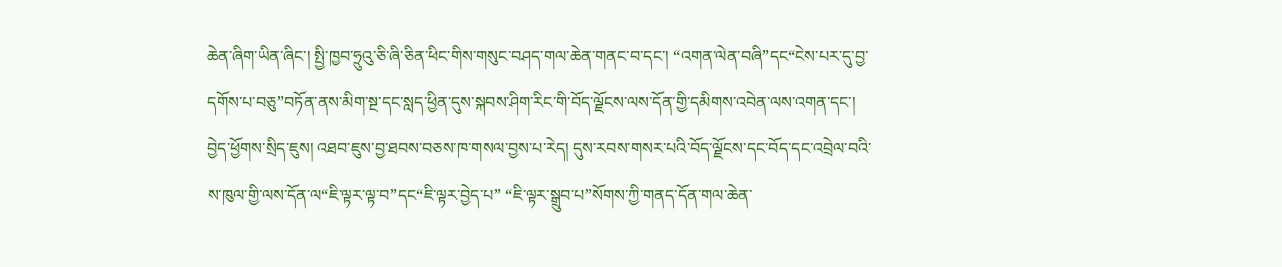ཆེན་ཞིག་ཡིན་ཞིང་། སྤྱི་ཁྱབ་ཧྲུའུ་ཅི་ཞི་ཅིན་ཕིང་གིས་གསུང་བཤད་གལ་ཆེན་གནང་བ་དང་། “འགན་ལེན་བཞི”དང“ངེས་པར་དུ་བྱ་དགོས་པ་བཅུ”བཏོན་ནས་མིག་སྔ་དང་སླད་ཕྱིན་དུས་སྐབས་ཤིག་རིང་གི་བོད་ལྗོངས་ལས་དོན་གྱི་དམིགས་འབེན་ལས་འགན་དང་། བྱེད་ཕྱོགས་སྲིད་ཇུས། འཐབ་ཇུས་བྱ་ཐབས་བཅས་ཁ་གསལ་བྱས་པ་རེད། དུས་རབས་གསར་པའི་བོད་ལྗོངས་དང་བོད་དང་འབྲེལ་བའི་ས་ཁུལ་གྱི་ལས་དོན་ལ“ཇི་ལྟར་ལྟ་བ”དང“ཇི་ལྟར་བྱེད་པ” “ཇི་ལྟར་སྒྲུབ་པ”སོགས་ཀྱི་གནད་དོན་གལ་ཆེན་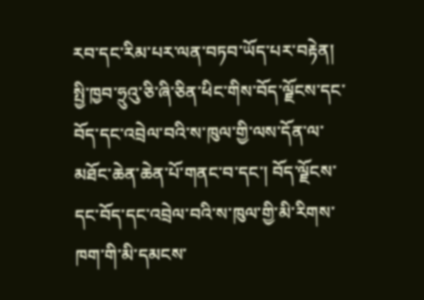རབ་དང་རིམ་པར་ལན་བཏབ་ཡོད་པར་བརྟེན། སྤྱི་ཁྱབ་ཧྲུའུ་ཅི་ཞི་ཅིན་ཕིང་གིས་བོད་ལྗོངས་དང་བོད་དང་འབྲེལ་བའི་ས་ཁུལ་གྱི་ལས་དོན་ལ་མཐོང་ཆེན་ཆེན་པོ་གནང་བ་དང་། བོད་ལྗོངས་དང་བོད་དང་འབྲེལ་བའི་ས་ཁུལ་གྱི་མི་རིགས་ཁག་གི་མི་དམངས་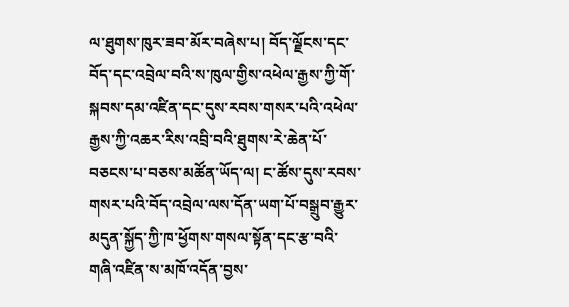ལ་ཐུགས་ཁུར་ཟབ་མོར་བཞེས་པ། བོད་ལྗོངས་དང་བོད་དང་འབྲེལ་བའི་ས་ཁུལ་གྱིས་འཕེལ་རྒྱས་ཀྱི་གོ་སྐབས་དམ་འཛིན་དང་དུས་རབས་གསར་པའི་འཕེལ་རྒྱས་ཀྱི་འཆར་རིས་འབྲི་བའི་ཐུགས་རེ་ཆེན་པོ་བཅངས་པ་བཅས་མཚོན་ཡོད་ལ། ང་ཚོས་དུས་རབས་གསར་པའི་བོད་འབྲེལ་ལས་དོན་ཡག་པོ་བསྒྲུབ་རྒྱུར་མདུན་སྐྱོད་ཀྱི་ཁ་ཕྱོགས་གསལ་སྟོན་དང་རྩ་བའི་གཞི་འཛིན་ས་མཁོ་འདོན་བྱས་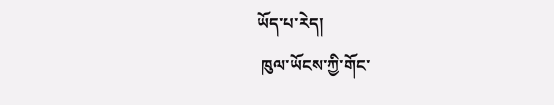ཡོད་པ་རེད།
 ཁུལ་ཡོངས་ཀྱི་གོང་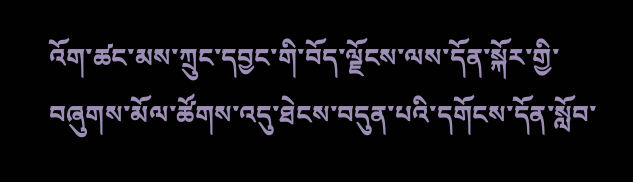འོག་ཚང་མས་ཀྲུང་དབྱང་གི་བོད་ལྗོངས་ལས་དོན་སྐོར་གྱི་བཞུགས་མོལ་ཚོགས་འདུ་ཐེངས་བདུན་པའི་དགོངས་དོན་སློབ་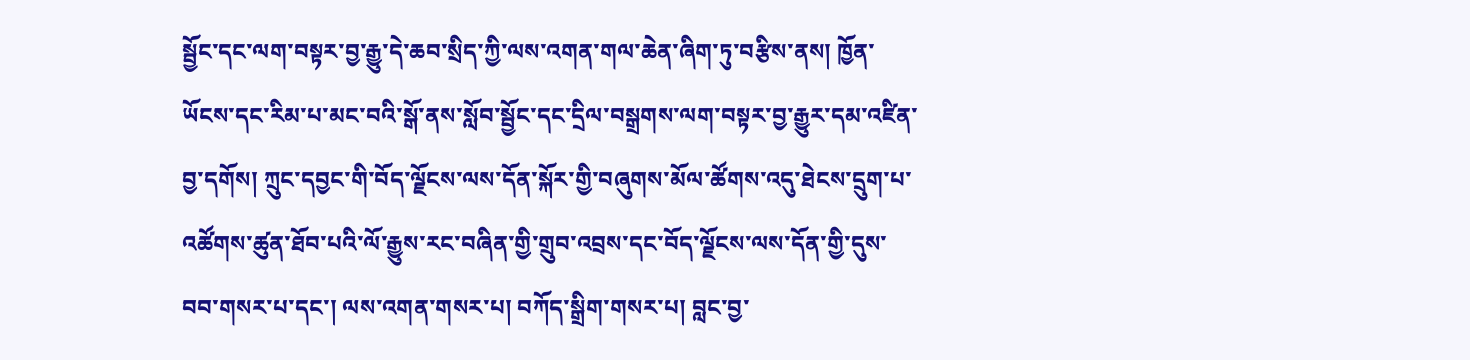སྦྱོང་དང་ལག་བསྟར་བྱ་རྒྱུ་དེ་ཆབ་སྲིད་ཀྱི་ལས་འགན་གལ་ཆེན་ཞིག་ཏུ་བརྩིས་ནས། ཁྱོན་ཡོངས་དང་རིམ་པ་མང་བའི་སྒོ་ནས་སློབ་སྦྱོང་དང་དྲིལ་བསྒྲགས་ལག་བསྟར་བྱ་རྒྱུར་དམ་འཛིན་བྱ་དགོས། ཀྲུང་དབྱང་གི་བོད་ལྗོངས་ལས་དོན་སྐོར་གྱི་བཞུགས་མོལ་ཚོགས་འདུ་ཐེངས་དྲུག་པ་འཚོགས་ཚུན་ཐོབ་པའི་ལོ་རྒྱུས་རང་བཞིན་གྱི་གྲུབ་འབྲས་དང་བོད་ལྗོངས་ལས་དོན་གྱི་དུས་བབ་གསར་པ་དང་། ལས་འགན་གསར་པ། བཀོད་སྒྲིག་གསར་པ། བླང་བྱ་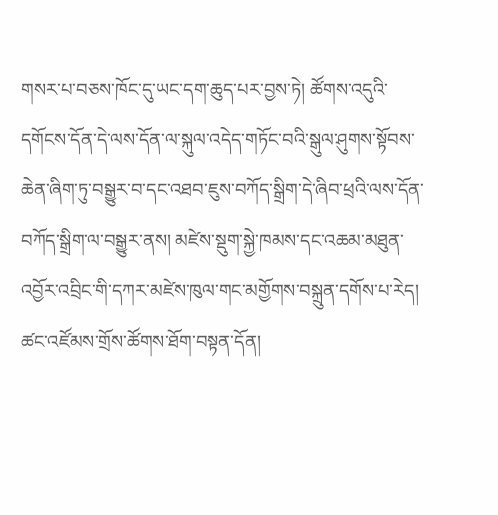གསར་པ་བཅས་ཁོང་དུ་ཡང་དག་ཆུད་པར་བྱས་ཏེ། ཚོགས་འདུའི་དགོངས་དོན་དེ་ལས་དོན་ལ་སྐུལ་འདེད་གཏོང་བའི་སྒུལ་ཤུགས་སྟོབས་ཆེན་ཞིག་ཏུ་བསྒྱུར་བ་དང་འཐབ་ཇུས་བཀོད་སྒྲིག་དེ་ཞིབ་ཕྲའི་ལས་དོན་བཀོད་སྒྲིག་ལ་བསྒྱུར་ནས། མཛེས་སྡུག་སྐྱེ་ཁམས་དང་འཆམ་མཐུན་འབྱོར་འབྲིང་གི་དཀར་མཛེས་ཁུལ་གང་མགྱོགས་བསྐྲུན་དགོས་པ་རེད།
ཚང་འཛོམས་གྲོས་ཚོགས་ཐོག་བསྟན་དོན།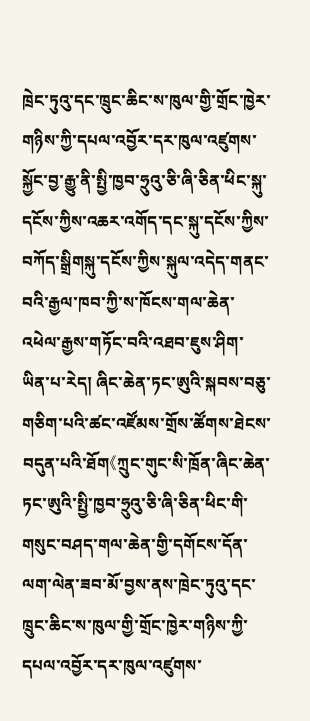ཁྲེང་ཏུའུ་དང་ཁྲུང་ཆིང་ས་ཁུལ་གྱི་གྲོང་ཁྱེར་གཉིས་ཀྱི་དཔལ་འབྱོར་དར་ཁུལ་འཛུགས་སྐྱོང་བྱ་རྒྱུ་ནི་སྤྱི་ཁྱབ་ཧྲུའུ་ཅི་ཞི་ཅིན་ཕིང་སྐུ་དངོས་ཀྱིས་འཆར་འགོད་དང་སྐུ་དངོས་ཀྱིས་བཀོད་སྒྲིགསྐུ་དངོས་ཀྱིས་སྐུལ་འདེད་གནང་བའི་རྒྱལ་ཁབ་ཀྱི་ས་ཁོངས་གལ་ཆེན་འཕེལ་རྒྱས་གཏོང་བའི་འཐབ་ཇུས་ཤིག་ཡིན་པ་རེད། ཞིང་ཆེན་ཏང་ཨུའི་སྐབས་བཅུ་གཅིག་པའི་ཚང་འཛོམས་གྲོས་ཚོགས་ཐེངས་བདུན་པའི་ཐོག《ཀྲུང་གུང་སི་ཁྲོན་ཞིང་ཆེན་ཏང་ཨུའི་སྤྱི་ཁྱབ་ཧྲུའུ་ཅི་ཞི་ཅིན་ཕིང་གི་གསུང་བཤད་གལ་ཆེན་གྱི་དགོངས་དོན་ལག་ལེན་ཟབ་མོ་བྱས་ནས་ཁྲེང་ཏུའུ་དང་ཁྲུང་ཆིང་ས་ཁུལ་གྱི་གྲོང་ཁྱེར་གཉིས་ཀྱི་དཔལ་འབྱོར་དར་ཁུལ་འཛུགས་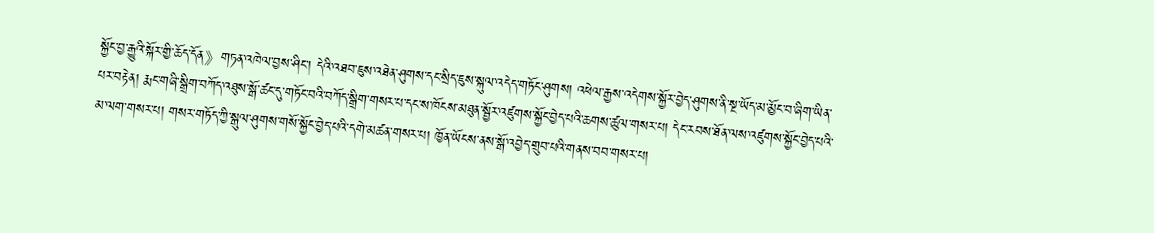སྐྱོང་བྱ་རྒྱུའི་སྐོར་གྱི་ཆོད་དོན》གཏན་འཁེལ་བྱས་ཤིང་། དེའི་འཐབ་ཇུས་འཐེན་ཤུགས་དང་སྲིད་ཇུས་སྐུལ་འདེད་གཏོང་ཤུགས། འཕེལ་རྒྱས་འདེགས་སྐྱོར་བྱེད་ཤུགས་ནི་སྔ་ཡོད་མ་མྱོང་བ་ཞིག་ཡིན་པར་བརྟེན། རྨང་གཞི་སྒྲིག་བཀོད་འཐུས་སྒོ་ཚང་དུ་གཏོང་བའི་བཀོད་སྒྲིག་གསར་པ་དང་ས་ཁོངས་མཐུན་སྦྱོར་འཛུགས་སྐྱོང་བྱེད་པའི་ཆགས་ཚུལ་གསར་པ། དེང་རབས་ཐོན་ལས་འཛུགས་སྐྱོང་བྱེད་པའི་མ་ལག་གསར་པ། གསར་གཏོད་ཀྱི་སྒུལ་ཤུགས་གསོ་སྐྱོང་བྱེད་པའི་དགེ་མཚན་གསར་པ། ཁྱོན་ཡོངས་ནས་སྒོ་འབྱེད་གྲུབ་པའི་གནས་བབ་གསར་པ།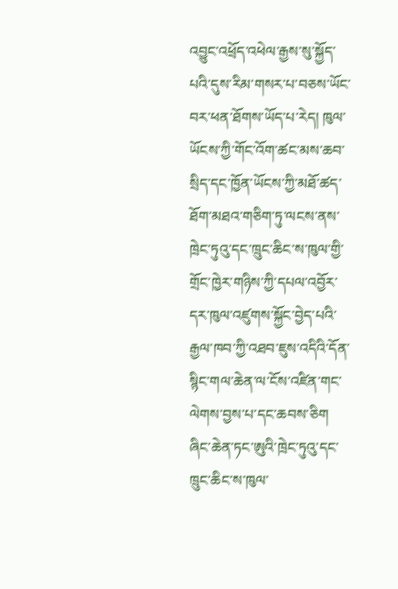འབྱུང་འཕྲོད་འཕེལ་རྒྱས་སུ་སྐྱོད་པའི་དུས་རིམ་གསར་པ་བཅས་ཡོང་བར་ཕན་ཐོགས་ཡོད་པ་རེད། ཁུལ་ཡོངས་ཀྱི་གོང་འོག་ཚང་མས་ཆབ་སྲིད་དང་ཁྱོན་ཡོངས་ཀྱི་མཐོ་ཚད་ཐོག་མཐའ་གཅིག་ཏུ་ལངས་ནས་ཁྲེང་ཏུའུ་དང་ཁྲུང་ཆིང་ས་ཁུལ་གྱི་གྲོང་ཁྱེར་གཉིས་ཀྱི་དཔལ་འབྱོར་དར་ཁུལ་འཛུགས་སྐྱོང་བྱེད་པའི་རྒྱལ་ཁབ་ཀྱི་འཐབ་ཇུས་འདིའི་དོན་སྙིང་གལ་ཆེན་ལ་ངོས་འཛིན་གང་ལེགས་བྱས་པ་དང་ཆབས་ཅིག ཞིང་ཆེན་ཏང་ཨུའི་ཁྲེང་ཏུའུ་དང་ཁྲུང་ཆིང་ས་ཁུལ་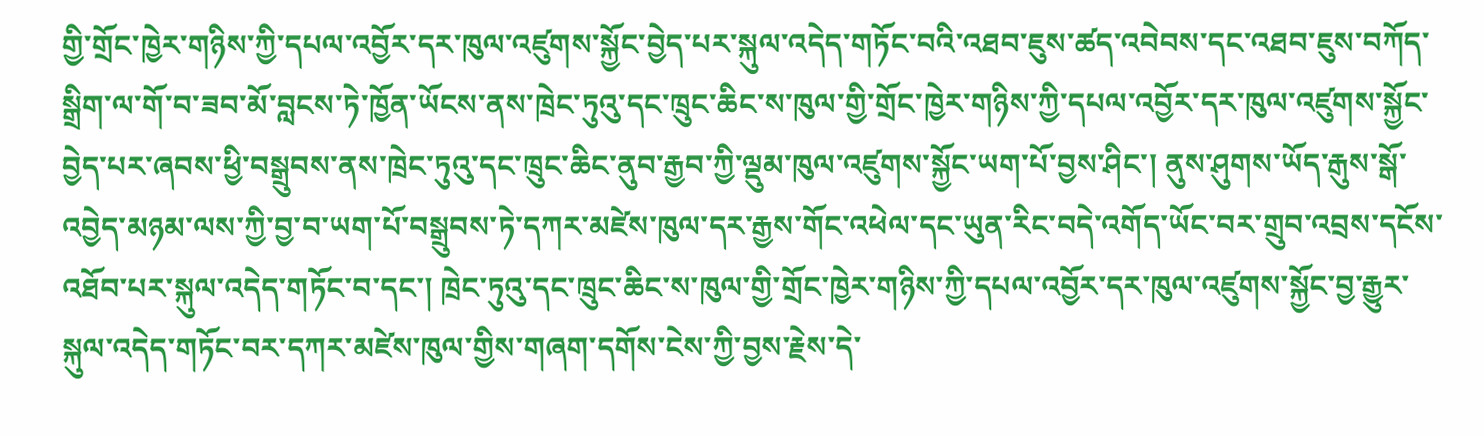གྱི་གྲོང་ཁྱེར་གཉིས་ཀྱི་དཔལ་འབྱོར་དར་ཁུལ་འཛུགས་སྐྱོང་བྱེད་པར་སྐུལ་འདེད་གཏོང་བའི་འཐབ་ཇུས་ཚད་འབེབས་དང་འཐབ་ཇུས་བཀོད་སྒྲིག་ལ་གོ་བ་ཟབ་མོ་བླངས་ཏེ་ཁྱོན་ཡོངས་ནས་ཁྲེང་ཏུའུ་དང་ཁྲུང་ཆིང་ས་ཁུལ་གྱི་གྲོང་ཁྱེར་གཉིས་ཀྱི་དཔལ་འབྱོར་དར་ཁུལ་འཛུགས་སྐྱོང་བྱེད་པར་ཞབས་ཕྱི་བསྒྲུབས་ནས་ཁྲེང་ཏུའུ་དང་ཁྲུང་ཆིང་ནུབ་རྒྱབ་ཀྱི་ལྡུམ་ཁུལ་འཛུགས་སྐྱོང་ཡག་པོ་བྱས་ཤིང་། ནུས་ཤུགས་ཡོད་རྒུས་སྒོ་འབྱེད་མཉམ་ལས་ཀྱི་བྱ་བ་ཡག་པོ་བསྒྲུབས་ཏེ་དཀར་མཛེས་ཁུལ་དར་རྒྱས་གོང་འཕེལ་དང་ཡུན་རིང་བདེ་འགོད་ཡོང་བར་གྲུབ་འབྲས་དངོས་འཐོབ་པར་སྐུལ་འདེད་གཏོང་བ་དང་། ཁྲེང་ཏུའུ་དང་ཁྲུང་ཆིང་ས་ཁུལ་གྱི་གྲོང་ཁྱེར་གཉིས་ཀྱི་དཔལ་འབྱོར་དར་ཁུལ་འཛུགས་སྐྱོང་བྱ་རྒྱུར་སྐུལ་འདེད་གཏོང་བར་དཀར་མཛེས་ཁུལ་གྱིས་གཞག་དགོས་ངེས་ཀྱི་བྱས་རྗེས་དེ་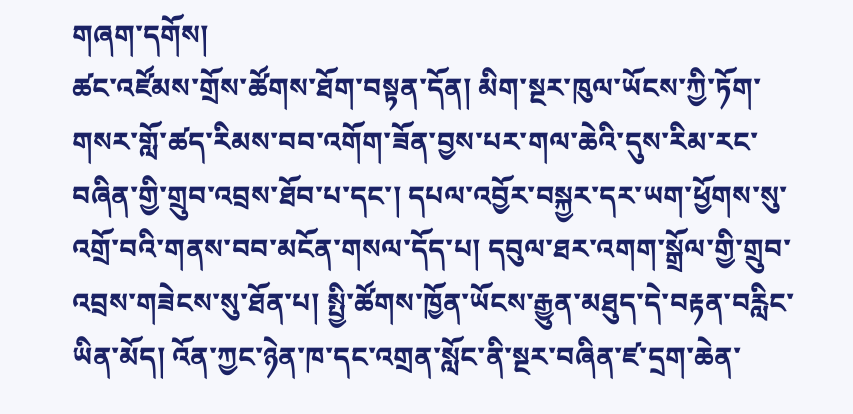གཞག་དགོས།
ཚང་འཛོམས་གྲོས་ཚོགས་ཐོག་བསྟན་དོན། མིག་སྔར་ཁུལ་ཡོངས་ཀྱི་ཏོག་གསར་གློ་ཚད་རིམས་བབ་འགོག་ཟོན་བྱས་པར་གལ་ཆེའི་དུས་རིམ་རང་བཞིན་གྱི་གྲུབ་འབྲས་ཐོབ་པ་དང་། དཔལ་འབྱོར་བསྐྱར་དར་ཡག་ཕྱོགས་སུ་འགྲོ་བའི་གནས་བབ་མངོན་གསལ་དོད་པ། དབུལ་ཐར་འགག་སྒྲོལ་གྱི་གྲུབ་འབྲས་གཟེངས་སུ་ཐོན་པ། སྤྱི་ཚོགས་ཁྱོན་ཡོངས་རྒྱུན་མཐུད་དེ་བརྟན་བརླིང་ཡིན་མོད། འོན་ཀྱང་ཉེན་ཁ་དང་འགྲན་སློང་ནི་སྔར་བཞིན་ཛ་དྲག་ཆེན་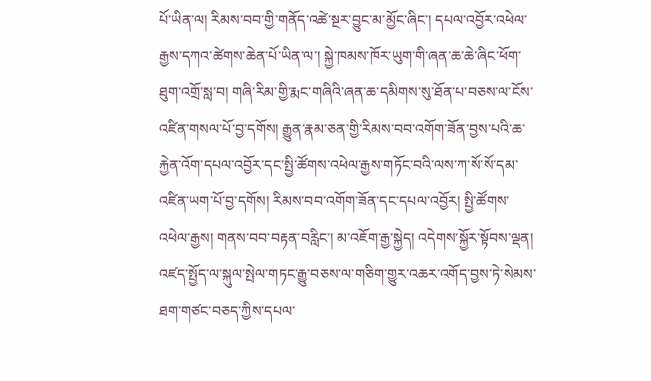པོ་ཡིན་ལ། རིམས་བབ་གྱི་གནོད་འཚེ་སྔར་བྱུང་མ་མྱོང་ཞིང་། དཔལ་འབྱོར་འཕེལ་རྒྱས་དཀའ་ཚེགས་ཆེན་པོ་ཡིན་ལ་། སྐྱེ་ཁམས་ཁོར་ཡུག་གི་ཞན་ཆ་ཆེ་ཞིང་ཕོག་ཐུག་འགྲོ་སླ་བ། གཞི་རིམ་གྱི་རྨང་གཞིའི་ཞན་ཆ་དམིགས་སུ་ཐོན་པ་བཅས་ལ་ངོས་འཛིན་གསལ་པོ་བྱ་དགོས། རྒྱུན་རྣམ་ཅན་གྱི་རིམས་བབ་འགོག་ཟོན་བྱས་པའི་ཆ་རྐྱེན་འོག་དཔལ་འབྱོར་དང་སྤྱི་ཚོགས་འཕེལ་རྒྱས་གཏོང་བའི་ལས་ཀ་སོ་སོ་དམ་འཛིན་ཡག་པོ་བྱ་དགོས། རིམས་བབ་འགོག་ཟོན་དང་དཔལ་འབྱོར། སྤྱི་ཚོགས་འཕེལ་རྒྱས། གནས་བབ་བརྟན་བརླིང་། མ་འཇོག་རྒྱ་སྐྱེད། འདེགས་སྐྱོར་སྟོབས་ལྡན། འཛད་སྤྱོད་ལ་སྐུལ་སྤེལ་གཏང་རྒྱུ་བཅས་ལ་གཅིག་གྱུར་འཆར་འགོད་བྱས་ཏེ་སེམས་ཐག་གཙང་བཅད་ཀྱིས་དཔལ་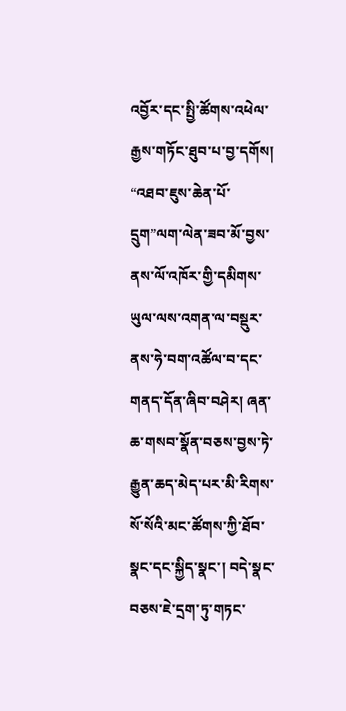འབྱོར་དང་སྤྱི་ཚོགས་འཕེལ་རྒྱས་གཏོང་ཐུབ་པ་བྱ་དགོས། “འཐབ་ཇུས་ཆེན་པོ་དྲུག”ལག་ལེན་ཟབ་མོ་བྱས་ནས་ལོ་འཁོར་གྱི་དམིགས་ཡུལ་ལས་འགན་ལ་བསྡུར་ནས་ཧེ་བག་འཚོལ་བ་དང་གནད་དོན་ཞིབ་བཤེར། ཞན་ཆ་གསབ་སྣོན་བཅས་བྱས་ཏེ་རྒྱུན་ཆད་མེད་པར་མི་རིགས་སོ་སོའི་མང་ཚོགས་ཀྱི་ཐོབ་སྣང་དང་སྐྱིད་སྣང་། བདེ་སྣང་བཅས་ཇེ་དྲག་ཏུ་གཏང་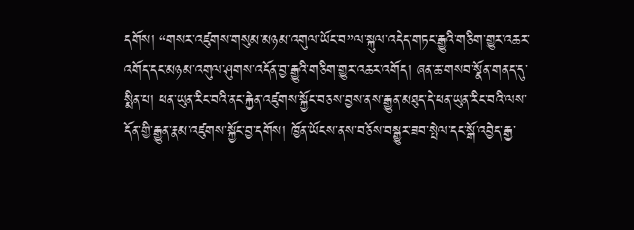དགོས། “གསར་འཛུགས་གསུམ་མཉམ་འགུལ་ཡོང་བ”ལ་སྐུལ་འདེད་གཏང་རྒྱུའི་གཅིག་གྱུར་འཆར་འགོད་དང་མཉམ་འགུལ་ཤུགས་འདོན་བྱ་རྒྱུའི་གཅིག་གྱུར་འཆར་འགོད། ཞན་ཆ་གསབ་སྣོན་གནད་དུ་སྨིན་པ། ཕན་ཡུན་རིང་བའི་ནང་རྐྱེན་འཛུགས་སྐྱོང་བཅས་བྱས་ནས་རྒྱུན་མཐུད་དེ་ཕན་ཡུན་རིང་བའི་ལས་དོན་གྱི་རྒྱུན་རྣམ་འཛུགས་སྐྱོང་བྱ་དགོས། ཁྱོན་ཡོངས་ནས་བཅོས་བསྒྱུར་ཟབ་སྤེལ་དང་སྒོ་འབྱེད་རྒྱ་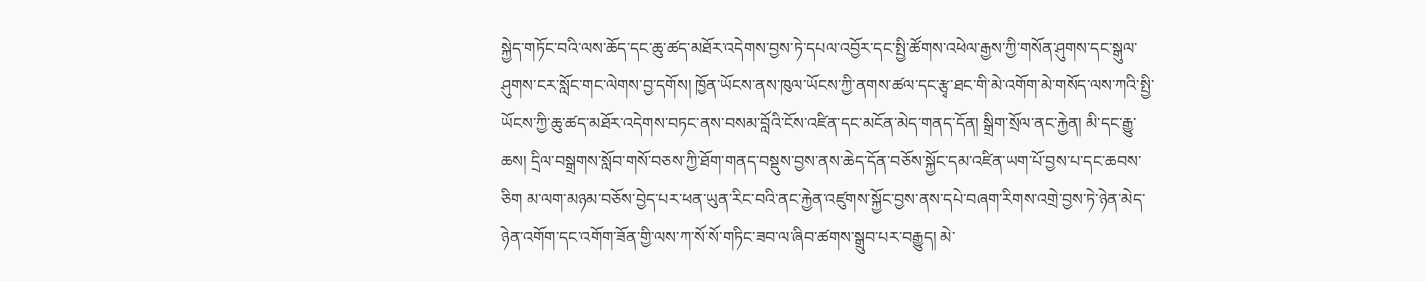སྐྱེད་གཏོང་བའི་ལས་ཆོད་དང་ཆུ་ཚད་མཐོར་འདེགས་བྱས་ཏེ་དཔལ་འབྱོར་དང་སྤྱི་ཚོགས་འཕེལ་རྒྱས་ཀྱི་གསོན་ཤུགས་དང་སྒུལ་ཤུགས་ངར་སློང་གང་ལེགས་བྱ་དགོས། ཁྱོན་ཡོངས་ནས་ཁུལ་ཡོངས་ཀྱི་ནགས་ཚལ་དང་རྩྭ་ཐང་གི་མེ་འགོག་མེ་གསོད་ལས་ཀའི་སྤྱི་ཡོངས་ཀྱི་ཆུ་ཚད་མཐོར་འདེགས་བཏང་ནས་བསམ་བློའི་ངོས་འཛིན་དང་མངོན་མེད་གནད་དོན། སྒྲིག་སྲོལ་ནང་རྐྱེན། མི་དང་རྒྱུ་ཆས། དྲིལ་བསྒྲགས་སློབ་གསོ་བཅས་ཀྱི་ཐོག་གནད་བསྡུས་བྱས་ནས་ཆེད་དོན་བཅོས་སྐྱོང་དམ་འཛིན་ཡག་པོ་བྱས་པ་དང་ཆབས་ཅིག མ་ལག་མཉམ་བཅོས་བྱེད་པར་ཕན་ཡུན་རིང་བའི་ནང་རྐྱེན་འཛུགས་སྐྱོང་བྱས་ནས་དཔེ་བཞག་རིགས་འགྲེ་བྱས་ཏེ་ཉེན་མེད་ཉེན་འགོག་དང་འགོག་ཟོན་གྱི་ལས་ཀ་སོ་སོ་གཏིང་ཟབ་ལ་ཞིབ་ཚགས་སྒྲུབ་པར་བརྒྱུད། མེ་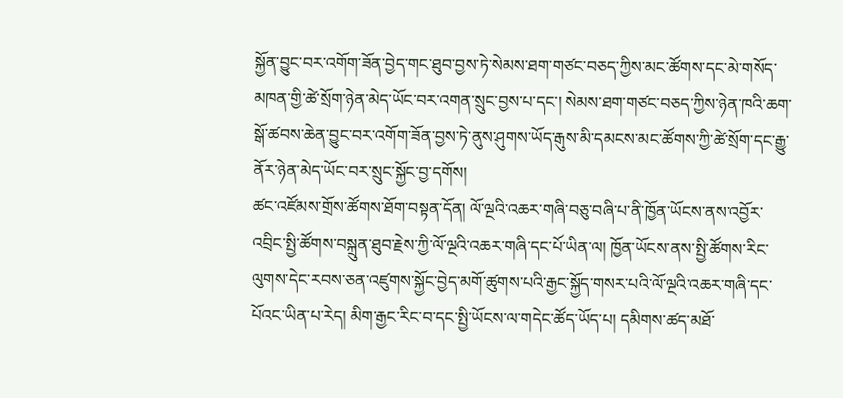སྐྱོན་བྱུང་བར་འགོག་ཟོན་བྱེད་གང་ཐུབ་བྱས་ཏེ་སེམས་ཐག་གཙང་བཅད་ཀྱིས་མང་ཚོགས་དང་མེ་གསོད་མཁན་གྱི་ཚེ་སྲོག་ཉེན་མེད་ཡོང་བར་འགན་སྲུང་བྱས་པ་དང་། སེམས་ཐག་གཙང་བཅད་ཀྱིས་ཉེན་ཁའི་ཆག་སྒོ་ཚབས་ཆེན་བྱུང་བར་འགོག་ཟོན་བྱས་ཏེ་ནུས་ཤུགས་ཡོད་རྒུས་མི་དམངས་མང་ཚོགས་ཀྱི་ཚེ་སྲོག་དང་རྒྱུ་ནོར་ཉེན་མེད་ཡོང་བར་སྲུང་སྐྱོང་བྱ་དགོས།
ཚང་འཛོམས་གྲོས་ཚོགས་ཐོག་བསྟན་དོན། ལོ་ལྔའི་འཆར་གཞི་བཅུ་བཞི་པ་ནི་ཁྱོན་ཡོངས་ནས་འབྱོར་འབྲིང་སྤྱི་ཚོགས་བསྐྲུན་ཐུབ་རྗེས་ཀྱི་ལོ་ལྔའི་འཆར་གཞི་དང་པོ་ཡིན་ལ། ཁྱོན་ཡོངས་ནས་སྤྱི་ཚོགས་རིང་ལུགས་དེང་རབས་ཅན་འཛུགས་སྐྱོང་བྱེད་མགོ་ཚུགས་པའི་རྒྱང་སྐྱོད་གསར་པའི་ལོ་ལྔའི་འཆར་གཞི་དང་པོའང་ཡིན་པ་རེད། མིག་རྒྱང་རིང་བ་དང་སྤྱི་ཡོངས་ལ་གདེང་ཚོད་ཡོད་པ། དམིགས་ཚད་མཐོ་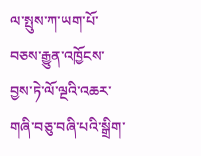ལ་སྤུས་ཀ་ཡག་པོ་བཅས་རྒྱུན་འཁྱོངས་བྱས་ཏེ་ལོ་ལྔའི་འཆར་གཞི་བཅུ་བཞི་པའི་སྒྲིག་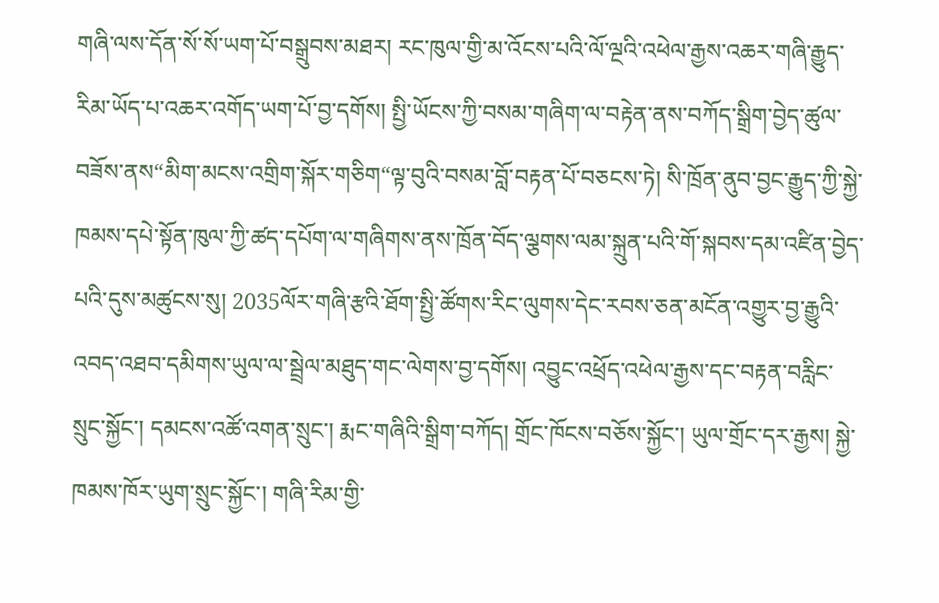གཞི་ལས་དོན་སོ་སོ་ཡག་པོ་བསྒྲུབས་མཐར། རང་ཁུལ་གྱི་མ་འོངས་པའི་ལོ་ལྔའི་འཕེལ་རྒྱས་འཆར་གཞི་རྒྱུད་རིམ་ཡོད་པ་འཆར་འགོད་ཡག་པོ་བྱ་དགོས། སྤྱི་ཡོངས་ཀྱི་བསམ་གཞིག་ལ་བརྟེན་ནས་བཀོད་སྒྲིག་བྱེད་ཚུལ་བཟོས་ནས“མིག་མངས་འགྲིག་སྐོར་གཅིག“ལྟ་བུའི་བསམ་བློ་བརྟན་པོ་བཅངས་ཏེ། སི་ཁྲོན་ནུབ་བྱང་རྒྱུད་ཀྱི་སྐྱེ་ཁམས་དཔེ་སྟོན་ཁུལ་ཀྱི་ཚད་དཔོག་ལ་གཞིགས་ནས་ཁྲོན་བོད་ལྕགས་ལམ་སྐྲུན་པའི་གོ་སྐབས་དམ་འཛིན་བྱེད་པའི་དུས་མཚུངས་སུ། 2035ལོར་གཞི་རྩའི་ཐོག་སྤྱི་ཚོགས་རིང་ལུགས་དེང་རབས་ཅན་མངོན་འགྱུར་བྱ་རྒྱུའི་འབད་འཐབ་དམིགས་ཡུལ་ལ་སྦྲེལ་མཐུད་གང་ལེགས་བྱ་དགོས། འབྱུང་འཕྲོད་འཕེལ་རྒྱས་དང་བརྟན་བརླིང་སྲུང་སྐྱོང་། དམངས་འཚོ་འགན་སྲུང་། རྨང་གཞིའི་སྒྲིག་བཀོད། གྲོང་ཁོངས་བཅོས་སྐྱོང་། ཡུལ་གྲོང་དར་རྒྱས། སྐྱེ་ཁམས་ཁོར་ཡུག་སྲུང་སྐྱོང་། གཞི་རིམ་གྱི་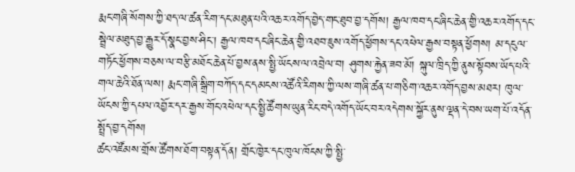རྨང་གཞི་སོགས་ཀྱི་ཐད་ལ་ཚན་རིག་དང་མཐུན་པའི་འཆར་འགོད་བྱེད་གང་ཐུབ་བྱ་དགོས། རྒྱལ་ཁབ་དང་ཞིང་ཆེན་གྱི་འཆར་འགོད་དང་སྦྲེལ་མཐུད་བྱ་རྒྱུར་དོ་སྣང་བྱས་ཤིང་། རྒྱལ་ཁབ་དང་ཞིང་ཆེན་གྱི་འཐབ་ཇུས་འགོད་ཕྱོགས་དང་འཕེལ་རྒྱས་བསྟན་ཕྱོགས། མ་དངུལ་གཏོང་ཕྱོགས་བཅས་ལ་བརྩི་མཐོང་ཆེན་པོ་བྱས་ནས་སྤྱི་ཡོངས་ལ་འབྲེལ་བ། ཤུགས་རྐྱེན་ཟབ་མོ། སྐུལ་ཁྲིད་ཀྱི་ནུས་སྟོབས་ཡོད་པའི་གལ་ཆེའི་ཐོན་ལས། རྨང་གཞི་སྒྲིག་བཀོད་དང་དམངས་འཚོའི་རིགས་ཀྱི་ལས་གཞི་ཚན་པ་གཅིག་འཆར་འགོད་བྱས་མཐར། ཁུལ་ཡོངས་ཀྱི་དཔལ་འབྱོར་དར་རྒྱས་གོང་འཕེལ་དང་སྤྱི་ཚོགས་ཡུན་རིང་བདེ་འགོད་ཡོང་བར་འདེགས་སྐྱོར་ནུས་ལྡན་དེ་བས་ཡག་པོ་འདོན་སྤྲོད་བྱ་དགོས།
ཚང་འཛོམས་གྲོས་ཚོགས་ཐོག་བསྟན་དོན། གྲོང་ཁྱེར་དང་ཁུལ་ཁོངས་ཀྱི་སྤྱི་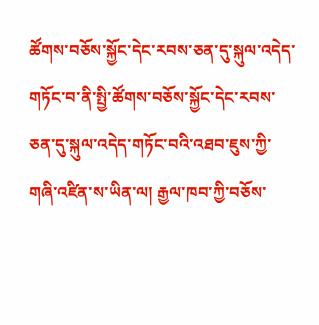ཚོགས་བཅོས་སྐྱོང་དེང་རབས་ཅན་དུ་སྐུལ་འདེད་གཏོང་བ་ནི་སྤྱི་ཚོགས་བཅོས་སྐྱོང་དེང་རབས་ཅན་དུ་སྐུལ་འདེད་གཏོང་བའི་འཐབ་ཇུས་ཀྱི་གཞི་འཛིན་ས་ཡིན་ལ། རྒྱལ་ཁབ་ཀྱི་བཅོས་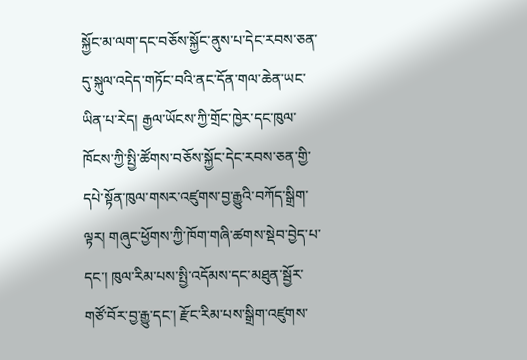སྐྱོང་མ་ལག་དང་བཅོས་སྐྱོང་ནུས་པ་དེང་རབས་ཅན་དུ་སྐུལ་འདེད་གཏོང་བའི་ནང་དོན་གལ་ཆེན་ཡང་ཡིན་པ་རེད། རྒྱལ་ཡོངས་ཀྱི་གྲོང་ཁྱེར་དང་ཁུལ་ཁོངས་ཀྱི་སྤྱི་ཚོགས་བཅོས་སྐྱོང་དེང་རབས་ཅན་གྱི་དཔེ་སྟོན་ཁུལ་གསར་འཛུགས་བྱ་རྒྱུའི་བཀོད་སྒྲིག་ལྟར། གཞུང་ཕྱོགས་ཀྱི་ཁོག་གཞི་ཚགས་སྡེབ་བྱེད་པ་དང་། ཁུལ་རིམ་པས་སྤྱི་འདོམས་དང་མཐུན་སྦྱོར་གཙོ་བོར་བྱ་རྒྱུ་དང་། རྫོང་རིམ་པས་སྒྲིག་འཛུགས་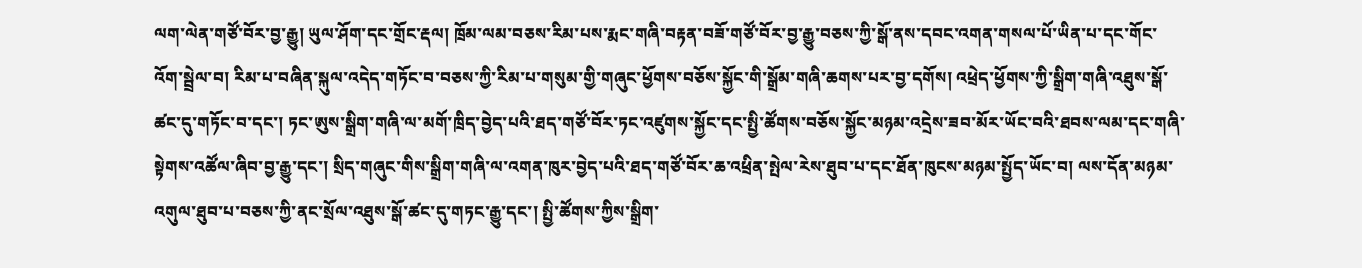ལག་ལེན་གཙོ་བོར་བྱ་རྒྱུ། ཡུལ་ཤོག་དང་གྲོང་རྡལ། ཁྲོམ་ལམ་བཅས་རིམ་པས་རྨང་གཞི་བརྟན་བཟོ་གཙོ་བོར་བྱ་རྒྱུ་བཅས་ཀྱི་སྒོ་ནས་དབང་འགན་གསལ་པོ་ཡིན་པ་དང་གོང་འོག་སྦྲེལ་བ། རིམ་པ་བཞིན་སྐུལ་འདེད་གཏོང་བ་བཅས་ཀྱི་རིམ་པ་གསུམ་གྱི་གཞུང་ཕྱོགས་བཅོས་སྐྱོང་གི་སྒྲོམ་གཞི་ཆགས་པར་བྱ་དགོས། འཕྲེད་ཕྱོགས་ཀྱི་སྒྲིག་གཞི་འཐུས་སྒོ་ཚང་དུ་གཏོང་བ་དང་། ཏང་ཨུས་སྒྲིག་གཞི་ལ་མགོ་ཁྲིད་བྱེད་པའི་ཐད་གཙོ་བོར་ཏང་འཛུགས་སྐྱོང་དང་སྤྱི་ཚོགས་བཅོས་སྐྱོང་མཉམ་འདྲེས་ཟབ་མོར་ཡོང་བའི་ཐབས་ལམ་དང་གཞི་སྟེགས་འཚོལ་ཞིབ་བྱ་རྒྱུ་དང་། སྲིད་གཞུང་གིས་སྒྲིག་གཞི་ལ་འགན་ཁུར་བྱེད་པའི་ཐད་གཙོ་བོར་ཆ་འཕྲིན་སྤེལ་རེས་ཐུབ་པ་དང་ཐོན་ཁུངས་མཉམ་སྤྱོད་ཡོང་བ། ལས་དོན་མཉམ་འགུལ་ཐུབ་པ་བཅས་ཀྱི་ནང་སྲོལ་འཐུས་སྒོ་ཚང་དུ་གཏང་རྒྱུ་དང་། སྤྱི་ཚོགས་ཀྱིས་སྒྲིག་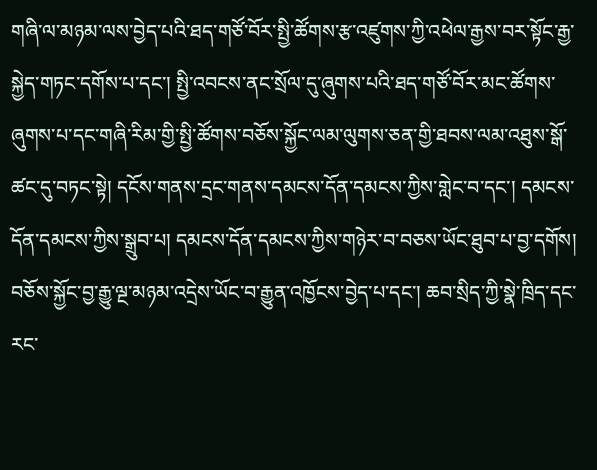གཞི་ལ་མཉམ་ལས་བྱེད་པའི་ཐད་གཙོ་བོར་སྤྱི་ཚོགས་རྩ་འཛུགས་ཀྱི་འཕེལ་རྒྱས་བར་སྟོང་རྒྱ་སྐྱེད་གཏང་དགོས་པ་དང་། སྤྱི་འབངས་ནང་སྲོལ་དུ་ཞུགས་པའི་ཐད་གཙོ་བོར་མང་ཚོགས་ཞུགས་པ་དང་གཞི་རིམ་གྱི་སྤྱི་ཚོགས་བཅོས་སྐྱོང་ལམ་ལུགས་ཅན་གྱི་ཐབས་ལམ་འཐུས་སྒོ་ཚང་དུ་བཏང་སྟེ། དངོས་གནས་དྲང་གནས་དམངས་དོན་དམངས་ཀྱིས་གླེང་བ་དང་། དམངས་དོན་དམངས་ཀྱིས་སྒྲུབ་པ། དམངས་དོན་དམངས་ཀྱིས་གཉེར་བ་བཅས་ཡོང་ཐུབ་པ་བྱ་དགོས། བཅོས་སྐྱོང་བྱ་རྒྱུ་ལྔ་མཉམ་འདྲེས་ཡོང་བ་རྒྱུན་འཁྱོངས་བྱེད་པ་དང་། ཆབ་སྲིད་ཀྱི་སྣེ་ཁྲིད་དང་རང་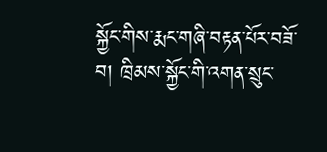སྐྱོང་གིས་རྨང་གཞི་བརྟན་པོར་བཟོ་བ། ཁྲིམས་སྐྱོང་གི་འགན་སྲུང་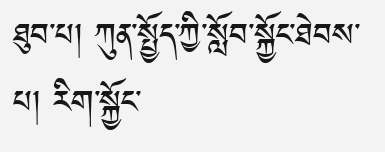ཐུབ་པ། ཀུན་སྤྱོད་ཀྱི་སློབ་སྐྱོང་ཐེབས་པ། རིག་སྐྱོང་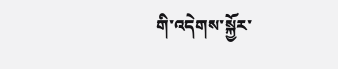གི་འདེགས་སྐྱོར་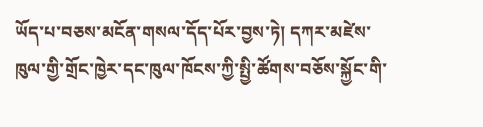ཡོད་པ་བཅས་མངོན་གསལ་དོད་པོར་བྱས་ཏེ། དཀར་མཛེས་ཁུལ་གྱི་གྲོང་ཁྱེར་དང་ཁུལ་ཁོངས་ཀྱི་སྤྱི་ཚོགས་བཅོས་སྐྱོང་གི་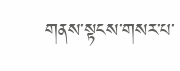གནས་སྟངས་གསར་པ་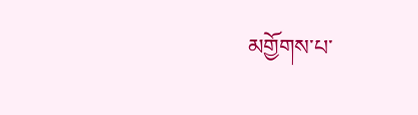མགྱོགས་པ་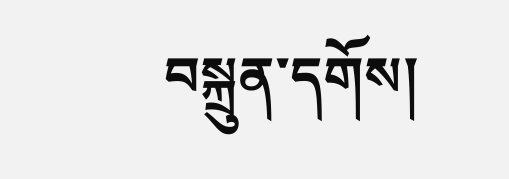བསྐྲུན་དགོས།